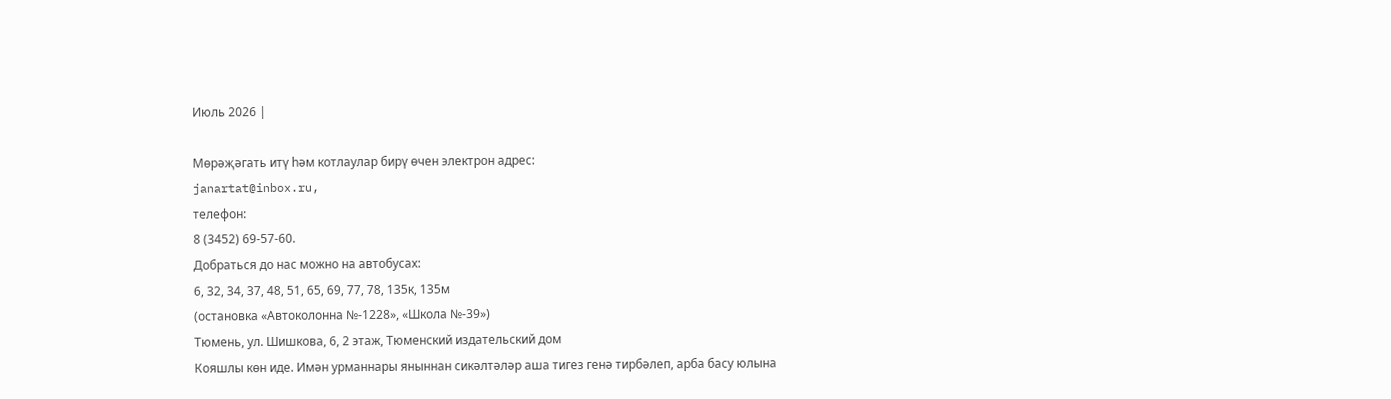Июль 2026 |

Мөрәҗәгать итү һәм котлаулар бирү өчен электрон адрес:
janartat@inbox.ru,
телефон:
8 (3452) 69-57-60.
Добраться до нас можно на автобусах:
6, 32, 34, 37, 48, 51, 65, 69, 77, 78, 135к, 135м
(остановка «Автоколонна №-1228», «Школа №-39»)
Тюмень, ул. Шишкова, 6, 2 этаж, Тюменский издательский дом
Кояшлы көн иде. Имән урманнары яныннан сикәлтәләр аша тигез генә тирбәлеп, арба басу юлына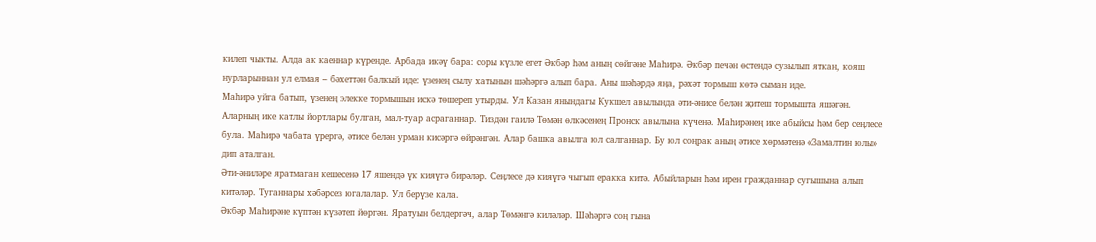килеп чыкты. Алда ак каеннар күренде. Арбада икәү бара: соры күзле егет Әкбәр һәм аның сөйгәне Маһирә. Әкбәр печән өстендә сузылып яткан, кояш нурларыннан ул елмая – бәхеттән балкый иде: үзенең сылу хатынын шәһәргә алып бара. Аны шәһәрдә яңа, рәхәт тормыш көтә сыман иде.
Маһирә уйга батып, үзенең элекке тормышын искә төшереп утырды. Ул Казан янындагы Кукшел авылында әти-әнисе белән җитеш тормышта яшәгән. Аларның ике катлы йортлары булган, мал-туар асраганнар. Тиздән гаилә Төмән өлкәсенең Пронск авылына күченә. Маһирәнең ике абыйсы һәм бер сеңлесе була. Маһирә чабата үрергә, әтисе белән урман кисәргә өйрәнгән. Алар башка авылга юл салганнар. Бу юл соңрак аның әтисе хөрмәтенә «Замалтин юлы» дип аталган.
Әти-әниләре яратмаган кешесенә 17 яшендә үк кияүгә бирәләр. Сеңлесе дә кияүгә чыгып еракка китә. Абыйларын һәм ирен гражданнар сугышына алып китәләр. Туганнары хәбәрсез югалалар. Ул берүзе кала.
Әкбәр Маһирәне күптән күзәтеп йөргән. Яратуын белдергәч, алар Төмәнгә киләләр. Шәһәргә соң гына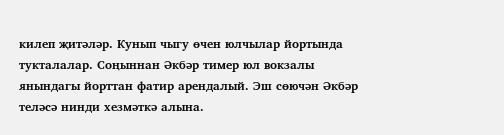килеп җитәләр. Кунып чыгу өчен юлчылар йортында тукталалар. Соңыннан Әкбәр тимер юл вокзалы янындагы йорттан фатир арендалый. Эш сөючән Әкбәр теләсә нинди хезмәткә алына.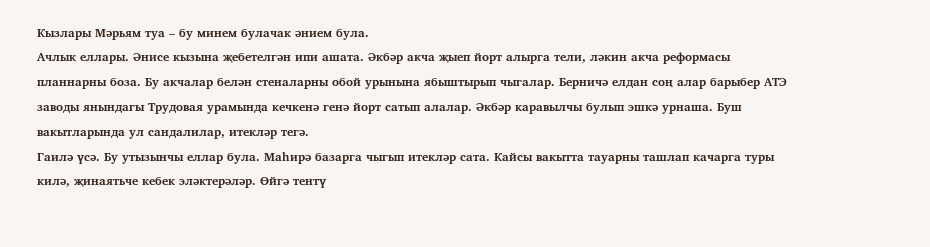Кызлары Мәрьям туа – бу минем булачак әнием була.
Ачлык еллары. Әнисе кызына җебетелгән ипи ашата. Әкбәр акча җыеп йорт алырга тели, ләкин акча реформасы планнарны боза. Бу акчалар белән стеналарны обой урынына ябыштырып чыгалар. Берничә елдан соң алар барыбер АТЭ заводы янындагы Трудовая урамында кечкенә генә йорт сатып алалар. Әкбәр каравылчы булып эшкә урнаша. Буш вакытларында ул сандалилар, итекләр тегә.
Гаилә үсә. Бу утызынчы еллар була. Маһирә базарга чыгып итекләр сата. Кайсы вакытта тауарны ташлап качарга туры килә, җинаятьче кебек эләктерәләр. Өйгә тентү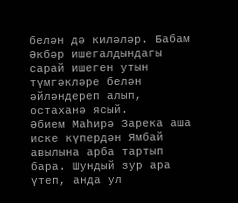белән дә киләләр. Бабам Әкбәр ишегалдындагы сарай ишеген утын түмгәкләре белән әйләндереп алып, остаханә ясый.
Әбием Маһирә Зарека аша иске күпердән Ямбай авылына арба тартып бара. Шундый зур ара үтеп, анда ул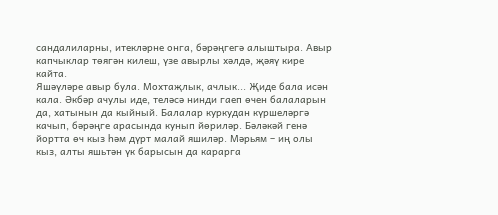сандалиларны, итекләрне онга, бәрәңгегә алыштыра. Авыр капчыклар төягән килеш, үзе авырлы хәлдә, җәяү кире кайта.
Яшәүләре авыр була. Мохтаҗлык, ачлык... Җиде бала исән кала. Әкбәр ачулы иде, теләсә нинди гаеп өчен балаларын да, хатынын да кыйный. Балалар куркудан күршеләргә качып, бәрәңге арасында кунып йөриләр. Бәләкәй генә йортта өч кыз һәм дүрт малай яшиләр. Мәрьям – иң олы кыз, алты яшьтән үк барысын да карарга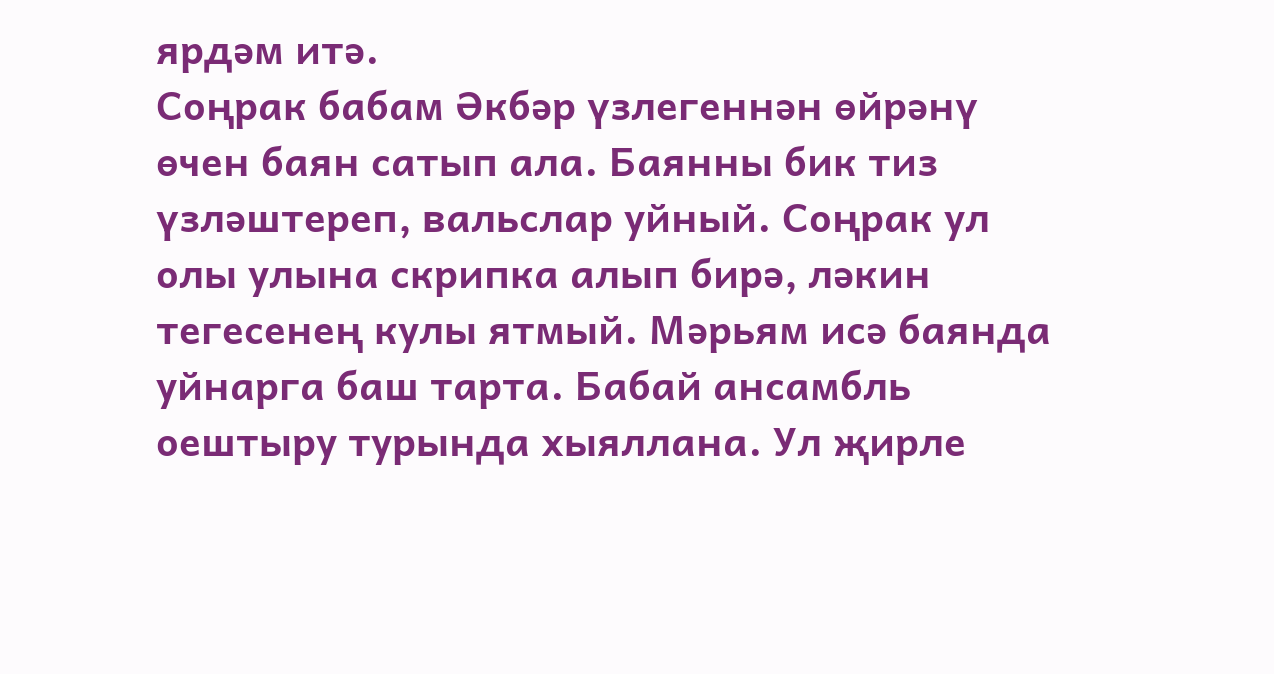ярдәм итә.
Соңрак бабам Әкбәр үзлегеннән өйрәнү өчен баян сатып ала. Баянны бик тиз үзләштереп, вальслар уйный. Соңрак ул олы улына скрипка алып бирә, ләкин тегесенең кулы ятмый. Мәрьям исә баянда уйнарга баш тарта. Бабай ансамбль оештыру турында хыяллана. Ул җирле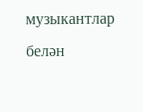музыкантлар белән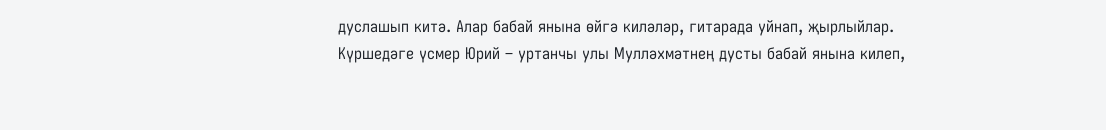дуслашып китә. Алар бабай янына өйгә киләләр, гитарада уйнап, җырлыйлар.
Күршедәге үсмер Юрий – уртанчы улы Мулләхмәтнең дусты бабай янына килеп,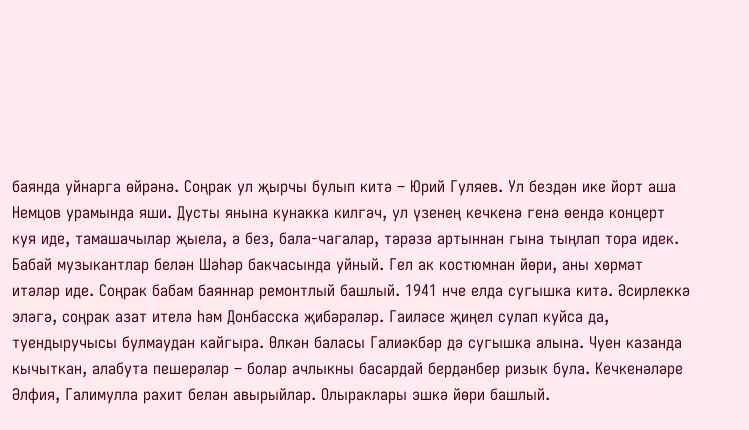баянда уйнарга өйрәнә. Соңрак ул җырчы булып китә – Юрий Гуляев. Ул бездән ике йорт аша Немцов урамында яши. Дусты янына кунакка килгәч, ул үзенең кечкенә генә өендә концерт куя иде, тамашачылар җыела, ә без, бала-чагалар, тәрәзә артыннан гына тыңлап тора идек.
Бабай музыкантлар белән Шәһәр бакчасында уйный. Гел ак костюмнан йөри, аны хөрмәт итәләр иде. Соңрак бабам баяннар ремонтлый башлый. 1941 нче елда сугышка китә. Әсирлеккә эләгә, соңрак азат ителә һәм Донбасска җибәрәләр. Гаиләсе җиңел сулап куйса да, туендыручысы булмаудан кайгыра. Өлкән баласы Галиәкбәр дә сугышка алына. Чуен казанда кычыткан, алабута пешерәләр – болар ачлыкны басардай бердәнбер ризык була. Кечкенәләре Әлфия, Галимулла рахит белән авырыйлар. Олыраклары эшкә йөри башлый.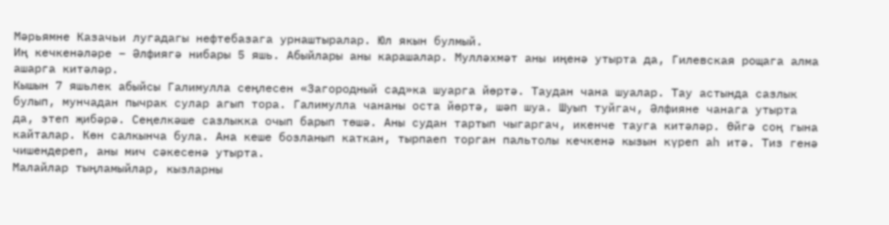Мәрьямне Казачьи лугадагы нефтебазага урнаштыралар. Юл якын булмый.
Иң кечкенәләре – Әлфиягә нибары 5 яшь. Абыйлары аны карашалар. Мулләхмәт аны иңенә утырта да, Гилевская рощага алма ашарга китәләр.
Кышын 7 яшьлек абыйсы Галимулла сеңлесен «Загородный сад»ка шуарга йөртә. Таудан чана шуалар. Тау астында сазлык булып, мунчадан пычрак сулар агып тора. Галимулла чананы оста йөртә, шәп шуа. Шуып туйгач, Әлфияне чанага утырта да, этеп җибәрә. Сеңелкәше сазлыкка очып барып төшә. Аны судан тартып чыгаргач, икенче тауга китәләр. Өйгә соң гына кайталар. Көн салкынча була. Ана кеше бозланып каткан, тырпаеп торган пальтолы кечкенә кызын күреп аһ итә. Тиз генә чишендереп, аны мич сәкесенә утырта.
Малайлар тыңламыйлар, кызларны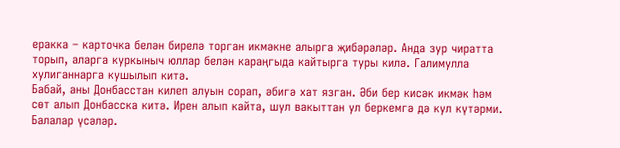еракка – карточка белән бирелә торган икмәкне алырга җибәрәләр. Анда зур чиратта торып, аларга куркыныч юллар белән караңгыда кайтырга туры килә. Галимулла хулиганнарга кушылып китә.
Бабай, аны Донбасстан килеп алуын сорап, әбигә хат язган. Әби бер кисәк икмәк һәм сөт алып Донбасска китә. Ирен алып кайта, шул вакыттан ул беркемгә дә кул күтәрми. Балалар үсәләр.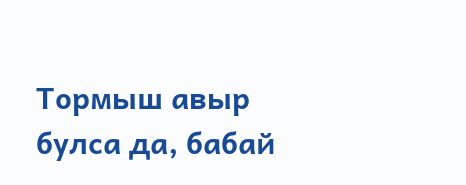Тормыш авыр булса да, бабай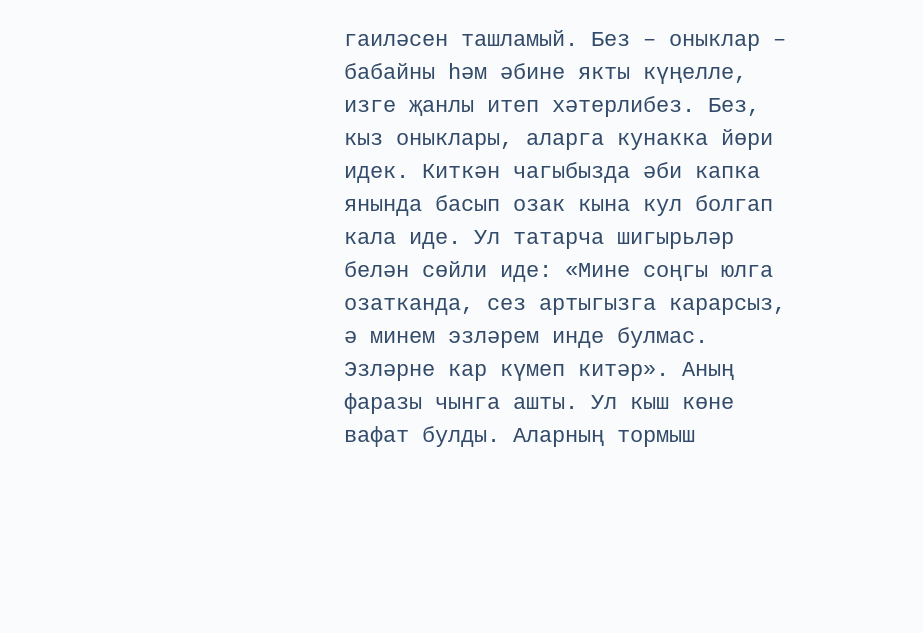гаиләсен ташламый. Без – оныклар – бабайны һәм әбине якты күңелле, изге җанлы итеп хәтерлибез. Без, кыз оныклары, аларга кунакка йөри идек. Киткән чагыбызда әби капка янында басып озак кына кул болгап кала иде. Ул татарча шигырьләр белән сөйли иде: «Мине соңгы юлга озатканда, сез артыгызга карарсыз, ә минем эзләрем инде булмас. Эзләрне кар күмеп китәр». Аның фаразы чынга ашты. Ул кыш көне вафат булды. Аларның тормыш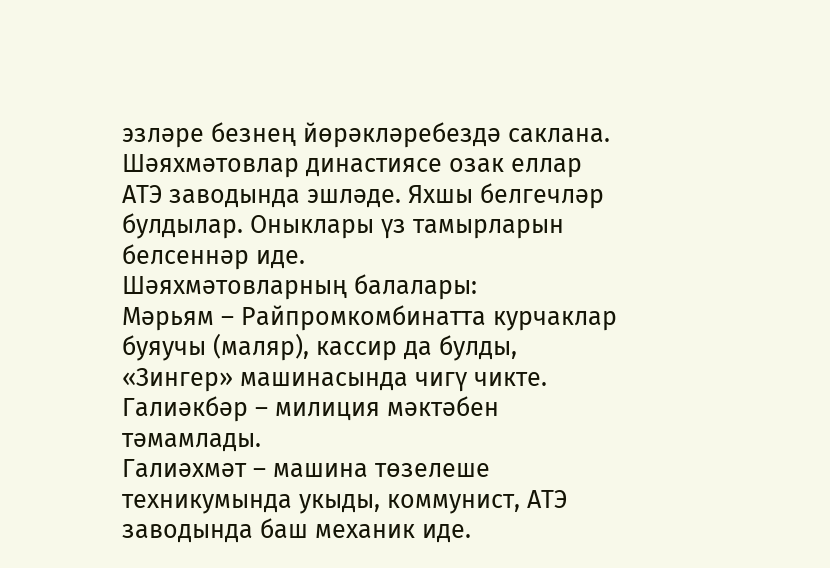эзләре безнең йөрәкләребездә саклана.
Шәяхмәтовлар династиясе озак еллар АТЭ заводында эшләде. Яхшы белгечләр булдылар. Оныклары үз тамырларын белсеннәр иде.
Шәяхмәтовларның балалары:
Мәрьям – Райпромкомбинатта курчаклар буяучы (маляр), кассир да булды, «Зингер» машинасында чигү чикте.
Галиәкбәр – милиция мәктәбен тәмамлады.
Галиәхмәт – машина төзелеше техникумында укыды, коммунист, АТЭ заводында баш механик иде.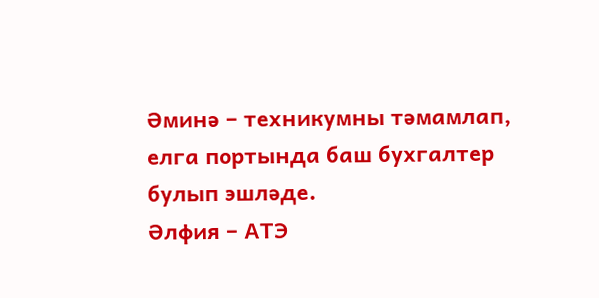Әминә – техникумны тәмамлап, елга портында баш бухгалтер булып эшләде.
Әлфия – АТЭ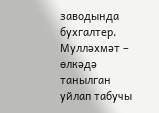заводында бухгалтер.
Мулләхмәт – өлкәдә танылган уйлап табучы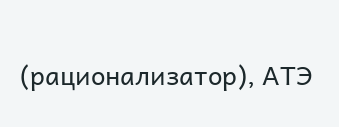(рационализатор), АТЭ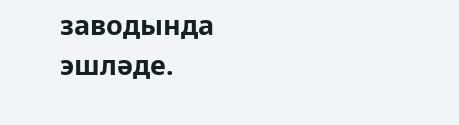заводында эшләде.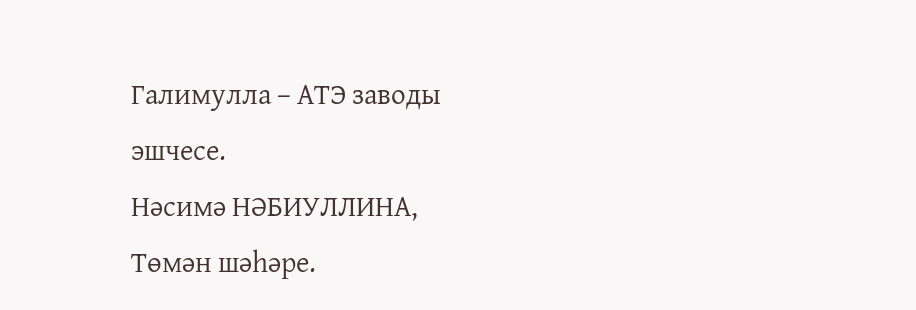Галимулла – АТЭ заводы эшчесе.
Нәсимә НӘБИУЛЛИНА,
Төмән шәһәре.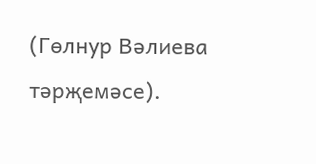(Гөлнур Вәлиева тәрҗемәсе).